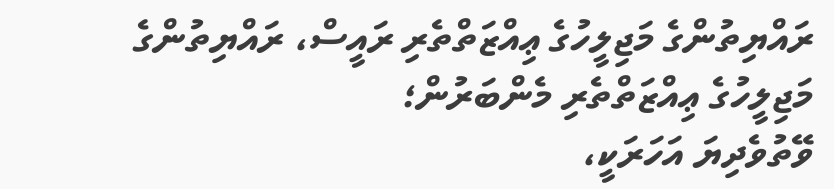ރައްޔިތުންގެ މަޖިލީހުގެ ޢިއްޒަތްތެރި ރައީސް، ރައްޔިތުންގެ މަޖިލީހުގެ ޢިއްޒަތްތެރި މެންބަރުން؛
ވޭތުވެދިޔަ އަހަރަކީ،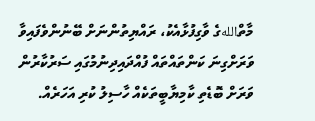މާތްاللهގެ ވާގިފުޅާއެކު، ރައްޔިތުންނަށް ބޭނުންވެފައިވާ ވަރަށްގިނަ ކަންތައްތައް ފުއްދައިދިނުމުގައި ސަރުކާރުން ވަރަށް ބޮޑެތި ކާމިޔާބީތަކެއް ހާސިލު ކުރި އަހަރެއް.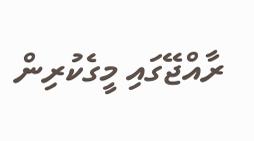ރާއްޖޭގައި މީގެކުރިން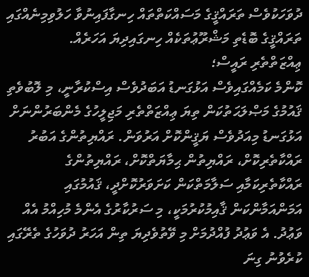ދުވަހަކުވެސް ތަރައްޤީގެ މަސައްކަތްތައް ހިނގާފައިނުވާ ހަލުވިމިނެއްގައި ތަރައްޤީގެ ބޮޑެތި މަޝްރޫޢުތަކެއް ހިނގައިދިޔަ އަހަރެއް.
ޢިއްޒަތްތެރި ރައީސް؛
ކޮންމެ ކަމެއްގައިވެސް އަޅުގަނޑު އަބަދުވެސް އިސްކުރާނީ، މި ލޮބުވެތި ޤައުމުގެ މަޞްލަޙަތުކަން ތިޔަ ޢިއްޒަތްތެރި މަޖިލީހުގެ މެންބަރުންނަށް އަޅުގަނޑު މިއަދުވެސް ޔަޤީންކޮށް އަރުވަން. ރައްޔިތުންގެ އަބުރު ރައްކާތެރިކޮށް، ރައްޔިތުން ޙިމާޔަތްކޮށް، ރައްޔިތުންގެ ރައްކާތެރިކަމާއި ސަލާމަތްކަން ކަށަވަރުކޮށްދީ، ޤައުމުގައި އަމަންއަމާންކަން ޤާއިމުކުރުމަކީ، މި ސަރުކާރުގެ އެންމެ މުހިއްމު އެއް ވަޢުދު. އެ ވަޢުދު ފުއްދުމަށް މި ވޭތުވެދިޔަ ތިން އަހަރު ދުވަހުގެ ތެރޭގައި ކުރެވުނު ގިނަ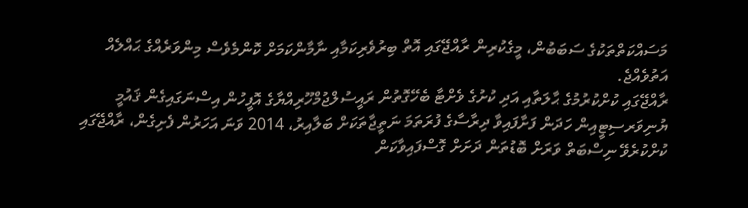މަސައްކަތްތަކުގެ ސަބަބުން، މީގެކުރިން ރާއްޖޭގައި އޮތް ބިރުވެރިކަމާއި ނާމާންކަމަށް ކޮންމެވެސް މިންވަރެއްގެ ޙައްލެއް އަތުވެއްޖެ.
ރާއްޖޭގައި ކުށްކުރުމުގެ ޙާލަތާއި އަދި ކުށުގެ ވެށްޓާ ބެހޭގޮތުން ރައީސުލްޖުމްހޫރިއްޔާގެ އޮފީހުން އިސްނަގައިގެން ޤައުމީ ޔުނިވަރސިޓީއިން ހަދަން ފަށާފައިވާ ދިރާސާގެ ފުރަތަމަ ނަތީޖާތަކަށް ބަލާއިރު، 2014 ވަނަ އަހަރުން ފެށިގެން، ރާއްޖޭގައި ކުށްކުރެވޭ ނިސްބަތް ވަރަށް ބޮޑުތަން ދަށަށް ގޮސްފައިވާކަން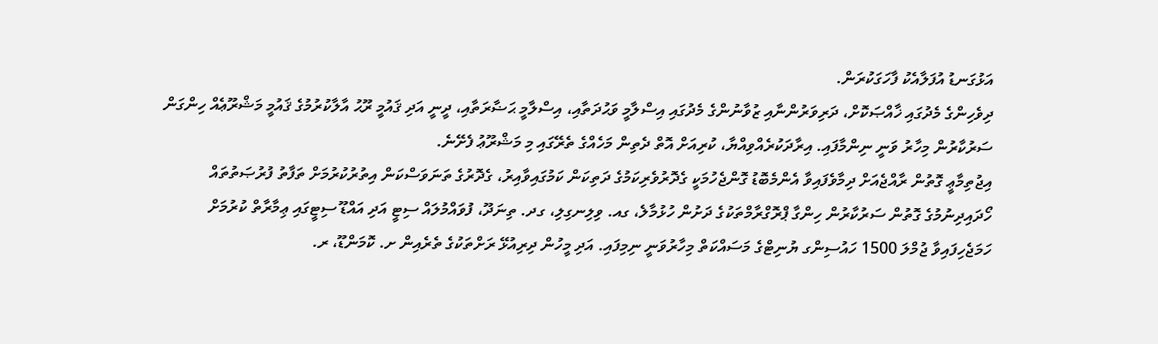އަޅުގަނޑު އުފަލާއެކު ފާހަގަކުރަން.
ދިވެހިންގެ މެދުގައި ޚާއްޞަކޮށް، ދަރިވަރުންނާއި ޒުވާނުންގެ މެދުގައި އިސްލާމީ ވަޙުދަތާއި، އިސްލާމީ ޙަޟާރަތާއި، ދީނީ އަދި ޤައުމީ ރޫޙު އާލާކުރުމުގެ ޤައުމީ މަޝްރޫޢެއް ހިންގަން ސަރުކާރުން މިހާރު ވަނީ ނިންމާފައި. އިރާދަކުރެއްވިއްޔާ، ކުރިއަށް އޮތް ދެތިން މަހެއްގެ ތެރޭގައި މި މަޝްރޫޢު ފެށޭނެ.
އިޖުތިމާޢީ ގޮތުން ރާއްޖެއަށް ދިމާވެފައިވާ އެންމެބޮޑު ގޮންޖެހުމަކީ ގެދޮރުވެރިކަމުގެ ދަތިކަން ކަމުގައިވާއިރު، ގެދޮރުގެ ތަނަވަސްކަން އިތުރުކުރުމަށް ތަފާތު ފުރުޞަތުތައް ހޯދައިދިނުމުގެ ގޮތުން ސަރުކާރުން ހިންގާ ޕްރޮގްރާމްތަކުގެ ދަށުން ހުޅުމާލެ، ގއ. ވިލިނގިލި، ގދ. ތިނަދޫ، ފުވައްމުލައް ސިޓީ އަދި އައްޑޫ ސިޓީގައި ޢިމާރާތް ކުރުމަށް ހަމަޖެހިފައިވާ ޖުމްލަ 1500 ހައުސިންގ ޔުނިޓްގެ މަސައްކަތް މިހާރުވަނީ ނިމިފައި. އަދި މީހުން ދިރިއުޅޭ ރަށްތަކުގެ ތެރެއިން ށ. ކޮމަންޑޫ، ރ.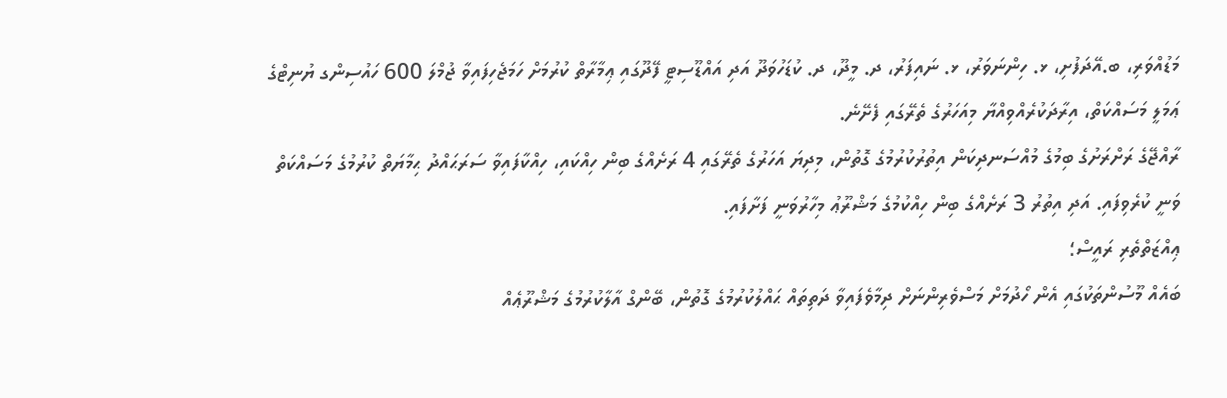މަޑުއްވަރި، ބ.އޭދަފުށި، ޅ. ހިންނަވަރު، ޅ. ނައިފަރު، ދ. މީދޫ، ދ. ކުޑަހުވަދޫ އަދި އައްޑޫސިޓީ ފޭދޫގައި ޢިމާރާތް ކުރުމަށް ހަމަޖެހިފައިވާ ޖުމްލަ 600 ހައުސިންގ ޔުނިޓްގެ ޢަމަލީ މަސައްކަތް، އިރާދަކުރެއްވިއްޔާ މިއަހަރުގެ ތެރޭގައި ފެށޭނެ.
ރާއްޖޭގެ ރަށްރަށުގެ ބިމުގެ މުއްސަނދިކަން އިތުރުކުރުމުގެ ގޮތުން، މިދިޔަ އަހަރުގެ ތެރޭގައި 4 ރަށެއްގެ ބިން ހިއްކައި، ހިއްކާފައިވާ ސަރަޙައްދު ޙިމާޔަތް ކުރުމުގެ މަސައްކަތް ވަނީ ކުރެވިފައި. އަދި އިތުރު 3 ރަށެއްގެ ބިން ހިއްކުމުގެ މަޝްރޫޢު މިހާރުވަނީ ފަށާފައި.
ޢިއްޒަތްތެރި ރައީސް؛
ބައެއް މޫސުންތަކުގައި އެން ހޯދުމަށް މަސްވެރިންނަށް ދިމާވެފައިވާ ދަތިތައް ޙައްލުކުރުމުގެ ގޮތުން، ބޭންގް އާލާކުރުމުގެ މަޝްރޫޢެއް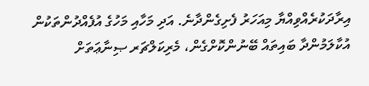އިރާދަކުރެއްވިއްޔާ މިއަހަރު ފެށިގެންދާނެ. އަދި މަހާއި މަހުގެ އުފެއްދުންތަކުން އުކާލަމުންދާ ބައިތައް ބޭނުންކޮށްގެން، މެރިކަލްޗަރ ޞިނާޢަތަށް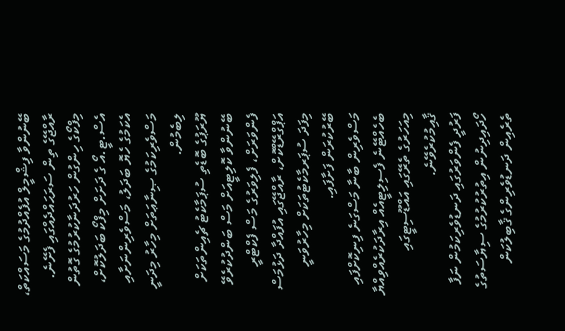ބޭނުންވާ ފިޝްމީލް އުފެއްދުމުގެ މަސައްކަތް، ރާއްޖޭގެ ތިން ސަރަޙައްދެއްގައި ފެށޭނެ.
މިފްކޯގެ ހިންގުން ހަރުދަނާކުރުމުގެ ގޮތުން އެސް.ޓީ.އޯ ގެ ދަށަށް މިފްކޯ ބަދަލުކޮށް، އެކަމުގެ ހެޔޮ ބަދަލު، މަސްވެރިންނަށާއި މަސްވެރިކަމުގެ ޞިނާޢަތަށް މިހާރު މިދަނީ ލިބެމުން.
ޔޫރަޕުގެ ބޮޑެތި ސުޕަމާކެޓު ޗެއިންތަކަށް ބޭނުންވާ ކޮލިޓީއަށް މަސް ބަންދުކުރެވޭ ފެންވަރަށް، ފެލިވަރުގެ މަސް ފެކްޓްރީ އަޕްގްރޭޑްކޮށް، ރާއްޖޭގައި އުފައްދާ ދަޅުމަސް މިފަދަ ސުޕަރމާކެޓުތަކަށް މިހާރުވަނީ ބޭރުކުރަން ފަށާފައި.
މަސްވެރިން ބާނާ މަސްގަނެ ފިނިކޮށްފައި ބެހެއްޓޭނެ ފެސިލިޓީއެއް އިރާދަކުރެއްވިއްޔާ މިއަހަރުގެ ތެރޭގައި އައްޑޫސިޓީގައި ޤާއިމުކުރެވޭނެ.
ފަރުދީ ފެންވަރުގައި ދަނޑުވެރިކަމުން ނަފާ ހޯދައިދިނުން އިތުރުކުރުމުގެ ސިޔާސަތުގެ ތެރެއިން ދަނޑުވެރިންގެ ޤާބިލުކަން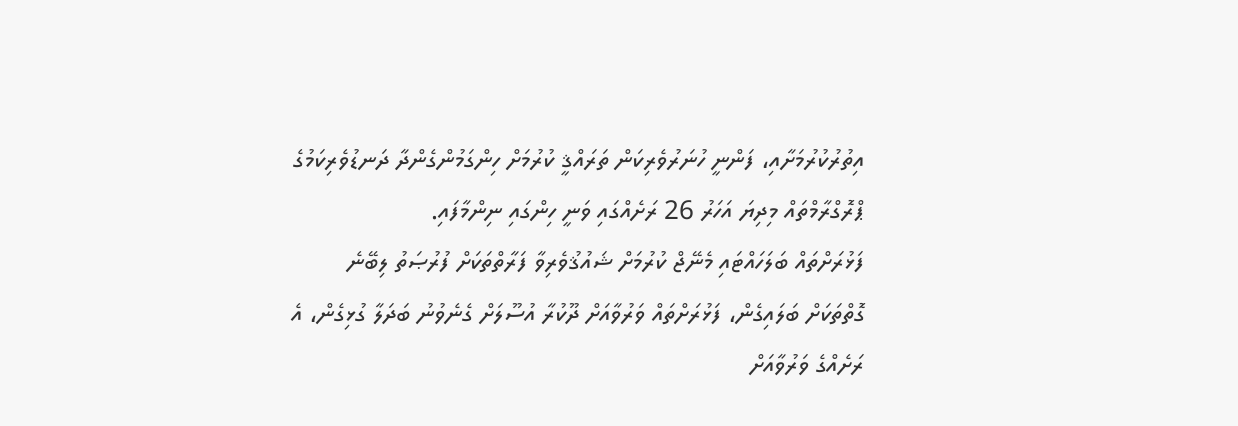އިތުރުކުރުމަށާއި، ފަންނީ ހުނަރުވެރިކަން ތަރައްޤީ ކުރުމަށް ހިންގަމުންގެންދާ ދަނޑުވެރިކަމުގެ ޕްރޮގްރާމްތައް މިދިޔަ އަހަރު 26 ރަށެއްގައި ވަނީ ހިންގައި ނިންމާފައި.
ފަޅުރަށްތައް ބަލަހައްޓައި މެނޭޖް ކުރުމަށް ޝައުޤުވެރިވާ ފަރާތްތަކަށް ފުރުޞަތު ލިބޭނެ ގޮތްތަކަށް ބަލައިގެން، ފަޅުރަށްތައް ވަރުވާއަށް ދޫކުރާ އުސޫލަށް ގެނެވުނު ބަދަލާ ގުޅިގެން، އެ ރަށެއްގެ ވަރުވާއަށް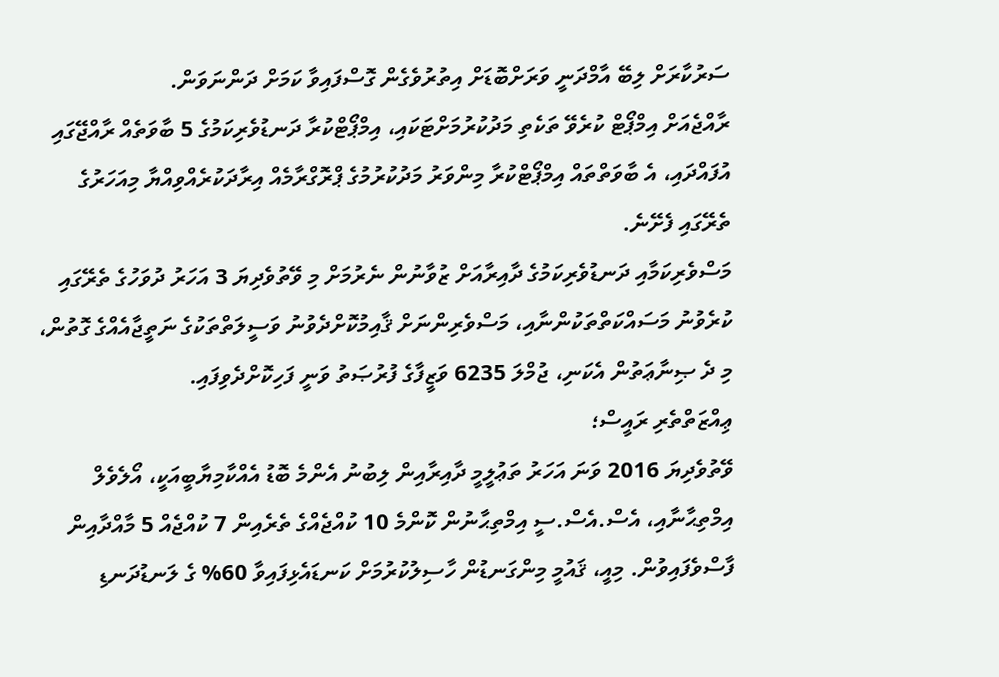ސަރުކާރަށް ލިބޭ އާމްދަނީ ވަރަށްބޮޑަށް އިތުރުވެގެން ގޮސްފައިވާ ކަމަށް ދަންނަވަން.
ރާއްޖެއަށް އިމްޕޯޓް ކުރެވޭ ތަކެތި މަދުކުރުމަށްޓަކައި، އިމްޕޯޓްކުރާ ދަނޑުވެރިކަމުގެ 5 ބާވަތެއް ރާއްޖޭގައި އުފައްދައި، އެ ބާވަތްތައް އިމްޕޯޓްކުރާ މިންވަރު މަދުކުރުމުގެ ޕްރޮގްރާމެއް އިރާދަކުރެއްވިއްޔާ މިއަހަރުގެ ތެރޭގައި ފެށޭނެ.
މަސްވެރިކަމާއި ދަނޑުވެރިކަމުގެ ދާއިރާއަށް ޒުވާނުން ނެރުމަށް މި ވޭތުވެދިޔަ 3 އަހަރު ދުވަހުގެ ތެރޭގައި ކުރެވުނު މަސައްކަތްތަކުންނާއި، މަސްވެރިންނަށް ޤާއިމުކޮށްދެވުނު ވަސީލަތްތަކުގެ ނަތީޖާއެއްގެ ގޮތުން، މި ދެ ޞިނާޢަތުން އެކަނި، ޖުމްލަ 6235 ވަޒީފާގެ ފުރުޞަތު ވަނީ ފަހިކޮށްދެވިފައި.
ޢިއްޒަތްތެރި ރައީސް؛
ވޭތުވެދިޔަ 2016 ވަނަ އަހަރު ތަޢުލީމީ ދާއިރާއިން ލިބުނު އެންމެ ބޮޑު އެއްކާމިޔާބީއަކީ، އޯލެވެލް އިމްތިޙާނާއި، އެސް.އެސް.ސީ އިމްތިޙާނުން ކޮންމެ 10 ކުއްޖެއްގެ ތެރެއިން 7 ކުއްޖެއް 5 މާއްދާއިން ފާސްވެފައިވުން. މިއީ، ޤައުމީ މިންގަނޑުން ހާސިލުކުރުމަށް ކަނޑައެޅިފައިވާ 60% ގެ ލަނޑުދަނޑި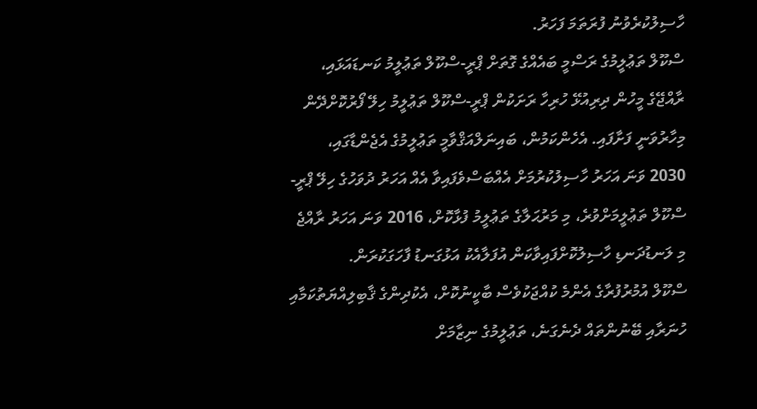ހާސިލުކުރެވުނު ފުރަތަމަ ފަހަރު.
ސްކޫލް ތަޢުލީމުގެ ރަސްމީ ބައެއްގެ ގޮތަށް ޕްރީ-ސްކޫލް ތަޢުލީމު ކަނޑައަޅައި، ރާއްޖޭގެ މީހުން ދިރިއުޅޭ ހުރިހާ ރަށަކުން ޕްރީ-ސްކޫލް ތަޢުލީމު ހިލޭ ފޯރުކޮށްދޭން މިހާރުވަނީ ފަށާފައި. އެހެންކަމުން، ބައިނަލްއަޤްވާމީ ތަޢުލީމުގެ އެޖެންޑާގައި، 2030 ވަނަ އަހަރު ހާސިލުކުރުމަށް އެއްބަސްވެފައިވާ އެއް އަހަރު ދުވަހުގެ ހިލޭ ޕްރީ-ސްކޫލް ތަޢުލީމަށްވުރެ، މި މަރުޙަލާގެ ތަޢުލީމު ފުޅާކޮށް، 2016 ވަނަ އަހަރު ރާއްޖެ މި ލަނޑުދަނޑި ހާސިލުކޮށްފައިވާކަން އުފަލާއެކު އަޅުގަނޑު ފާހަގަކުރަން.
ސްކޫލް އުމުރުފުރާގެ އެންމެ ކުއްޖަކުވެސް ބާކީނުކޮށް، އެކުދިންގެ ޤާބިލިއްޔަތުކަމާއި ހުނަރާއި ބޭނުންތައް ދެނެގަނެ، ތަޢުލީމުގެ ނިޒާމަށް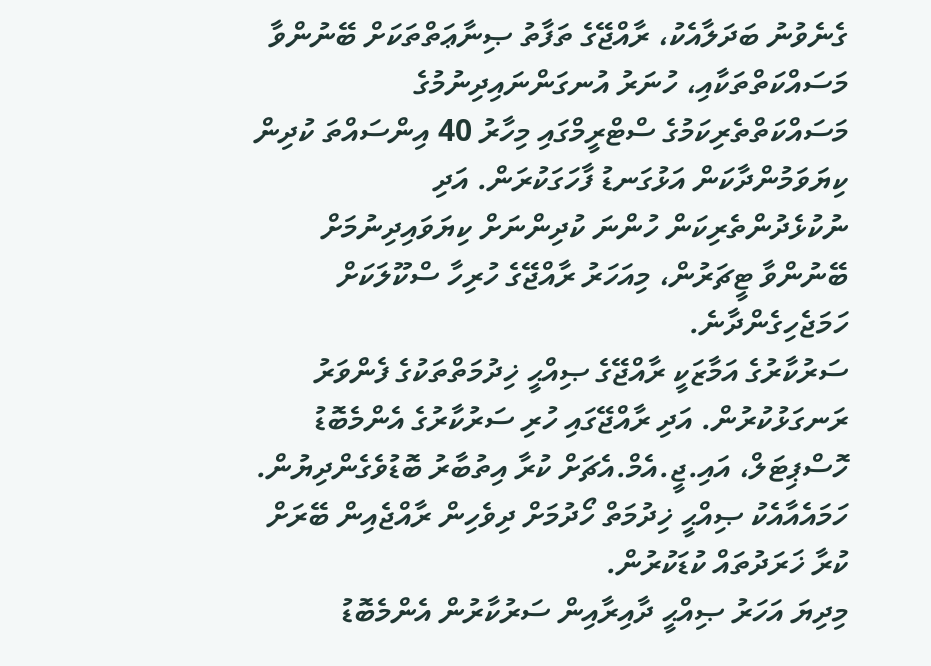ގެނެވުނު ބަދަލާއެކު، ރާއްޖޭގެ ތަފާތު ޞިނާޢަތްތަކަށް ބޭނުންވާ މަސައްކަތްތަކާއި، ހުނަރު އުނގަންނައިދިނުމުގެ މަސައްކަތްތެރިކަމުގެ ސްޓްރީމްގައި މިހާރު 40 އިންސައްތަ ކުދިން ކިޔަވަމުންދާކަން އަޅުގަނޑު ފާހަގަކުރަން. އަދި ނުކުޅެދުންތެރިކަން ހުންނަ ކުދިންނަށް ކިޔަވައިދިނުމަށް ބޭނުންވާ ޓީޗަރުން، މިއަހަރު ރާއްޖޭގެ ހުރިހާ ސްކޫލަކަށް ހަމަޖެހިގެންދާނެ.
ސަރުކާރުގެ އަމާޒަކީ ރާއްޖޭގެ ޞިއްޙީ ޚިދުމަތްތަކުގެ ފެންވަރު ރަނގަޅުކުރުން. އަދި ރާއްޖޭގައި ހުރި ސަރުކާރުގެ އެންމެބޮޑު ހޮސްޕިޓަލް، އައި.ޖީ.އެމް.އެޗަށް ކުރާ އިތުބާރު ބޮޑުވެގެންދިޔުން. ހަމައެއާއެކު ޞިއްޙީ ޚިދުމަތް ހޯދުމަށް ދިވެހިން ރާއްޖެއިން ބޭރަށް ކުރާ ޚަރަދުތައް ކުޑަކުރުން.
މިދިޔަ އަހަރު ޞިއްޙީ ދާއިރާއިން ސަރުކާރުން އެންމެބޮޑު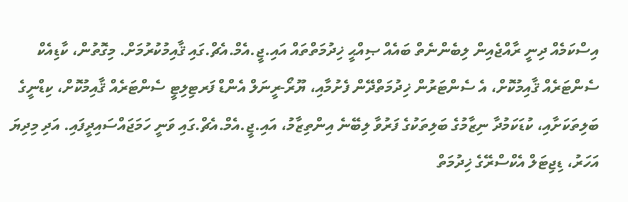އިސްކަމެއް ދިނީ ރާއްޖެއިން ލިބެންނެތް ބައެއް ޞިއްޙީ ޚިދުމަތްތައް އައި.ޖީ.އެމް.އެޗް.ގައި ޤާއިމުކުރުމަށް. މިގޮތުން، ކާޑިއެކް ސެންޓަރެއް ޤާއިމުކޮށް، އެ ސެންޓަރުން ޚިދުމަތްދޭން ފެށުމާއި، ޔޫރޯ-ރީނަލް އެންޑް ފަރޓިލިޓީ ސެންޓަރެއް ޤާއިމުކޮށް، ކިޑްނީގެ ބަލިތަކަށާއި، ކުޑަކަމުދާ ނިޒާމުގެ ބަލިތަކުގެ ފަރުވާ ލިބޭނެ އިންތިޒާމު، އައި.ޖީ.އެމް.އެޗް.ގައި ވަނީ ހަމަޖައްސައިދީފައި. އަދި މިދިޔަ އަހަރު، ޑިޖިޓަލް އެކްސްރޭގެ ޚިދުމަތް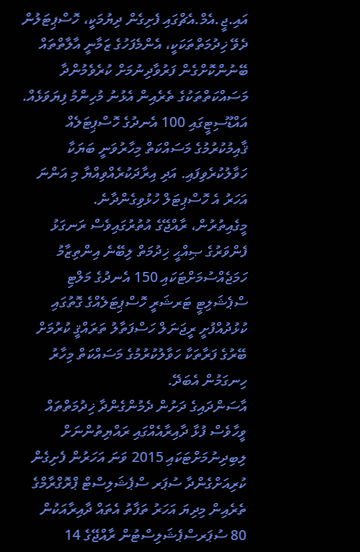އައި.ޖީ.އެމް.އެޗްގައި ފެށިގެން ދިޔުމަކީ، ހޮސްޕިޓަލުން ދެވޭ ޚިދުމަތްތަކަކީ، އެންމެފަހުގެ ޒަމާނީ އާލާތްތައް ބޭނުންކޮށްގެން ފަރުވާދިނުމަށް ކުރެވެމުންދާ މަސައްކަތްތަކުގެ ތެރެއިން އެޅުނު މުހިންމު ފިޔަވަޅެއް.
އައްޑޫސިޓީގައި 100 އެނދުގެ ހޮސްޕިޓަލެއް ޤާއިމުކުރުމުގެ މަސައްކަތް މިހާރުވަނީ ބަޔަކާ ހަވާލުކުރެވިފައި. އަދި އިރާދަކުރެއްވިއްޔާ މި އަންނަ އަހަރު އެ ހޮސްޕިޓަލް ހުޅުވިގެންދާނެ.
މީގެއިތުރުން، ރާއްޖޭގެ އުތުރުގައިވެސް ރަނގަޅު ފެންވަރުގެ ޞިއްޙީ ޚިދުމަތް ލިބޭނެ އިންތިޒާމު ހަމަޖެއްސުމަށްޓަކައި 150 އެނދުގެ މަލްޓި ސްޕެޝަލިޓީ ޓަރޝަރީ ހޮސްޕިޓަލެއްގެ ގޮތުގައި ކުޅުދުއްފުށީ ރީޖަނަލް ހަސްފަތާލު ތަރައްޤީ ކުރުމަށް ބޭރުގެ ފަރާތަކާ ހަވާލުކުރުމުގެ މަސައްކަތް މިހާރު ހިނގަމުން އެބަދޭ.
އާސަންދައިގެ ދަށުން ދެމުންގެންދާ ޚިދުމަތްތައް ވީހާވެސް ފުޅާ ދާއިރާއެއްގައި ރައްޔިތުންނަށް ލިބިދިނުމަށްޓަކައި 2015 ވަނަ އަހަރުން ފެށިގެން ކުރިއަށްގެންދާ ސުޕަރ ސްޕެޝަލިސްޓް ޕްރޮގްރާމްގެ ތެރެއިން މިދިޔަ އަހަރު ތަފާތު އެތައް ދާއިރާއަކުން 80 ސުޕަރސްޕެޝަލިސްޓުން ރާއްޖޭގެ 14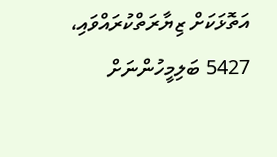އަތޮޅަކަށް ޒިޔާރަތްކުރައްވައި، 5427 ބަލިމީހުންނަށް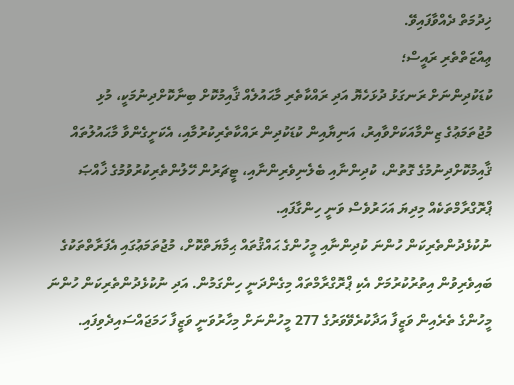ޚިދުމަތް ދެއްވާފައިވޭ.
ޢިއްޒަތްތެރި ރައީސް؛
ކުޑަކުދިންނަށް ރަނގަޅު ދުޅަހެޔޮ އަދި ރައްކާތެރި މާޙައުލެއް ޤާއިމުކޮށް ބިނާކޮށްދިނުމަކީ، މުޅި މުޖުތަމަޢުގެ ޒިންމާއަކަށްވާއިރު، އަނިޔާއިން ކުޑަކުދިން ރައްކާތެރިކުރުމާއި، އެކަށީގެންވާ މާޙައުލުތައް ޤާއިމުކޮށްދިނުމުގެ ގޮތުން، ކުދިންނާއި ބެލެނިވެރިންނާއި، ޓީޗަރުން ހޭލުންތެރިކުރުވުމުގެ ޚާއްޞަ ޕްރޮގްރާމްތަކެއް މިދިޔަ އަހަރުވެސް ވަނީ ހިންގާފައި.
ނުކުޅެދުންތެރިކަން ހުންނަ ކުދިންނާއި މީހުންގެ ޙައްޤުތައް ޙިމާޔަތްކޮށް، މުޖުތަމަޢުގައި އެފަރާތްތަކުގެ ބައިވެރިވުން އިތުރުކުރުމަށް އެކި ޕްރޮގްރާމްތައް މިގެންދަނީ ހިންގަމުން. އަދި ނުކުޅެދުންތެރިކަން ހުންނަ މީހުންގެ ތެރެއިން ވަޒީފާ އަދާކުރެވޭވަރުގެ 277 މީހުންނަށް މިހާރުވަނީ ވަޒީފާ ހަމަޖައްސައިދެވިފައި.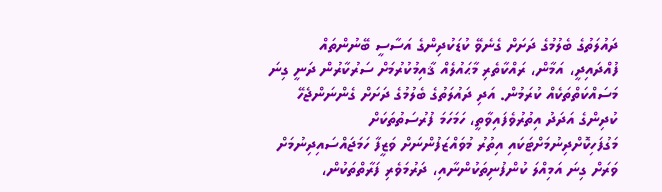ދައުލަތުގެ ބެލުމުގެ ދަށަށް ގެނެވޭ ކުޑަކުދިންގެ އަސާސީ ބޭނުންތައް ފުއްދައިދީ، އަމާން، ރައްކާތެރި މާޙައުލެއް ޤާއިމުކުރުމަށް ސަރުކާރުން ދަނީ ގިނަ މަސައްކަތްތަކެއް ކުރަމުން. އަދި ދައުލަތުގެ ބެލުމުގެ ދަށަށް ގެންނަންޖެހޭ ކުދިންގެ އަދަދު އިތުރުވެފައިވާތީ، ހަމަހަމަ ފުރުސަތުތަކަށް މަގުފަހިކޮށްދިނުމަށްޓަކައި އިތުރު މުވައްޒަފުންނަށް ވަޒީފާ ހަމަޖައްސައިދިނުމަށް ވަރަށް ގިނަ އަމިއްލަ ކުންފުނިތަކުންނާއި، ދަރުމަވެރި ފަރާތްތަކުން،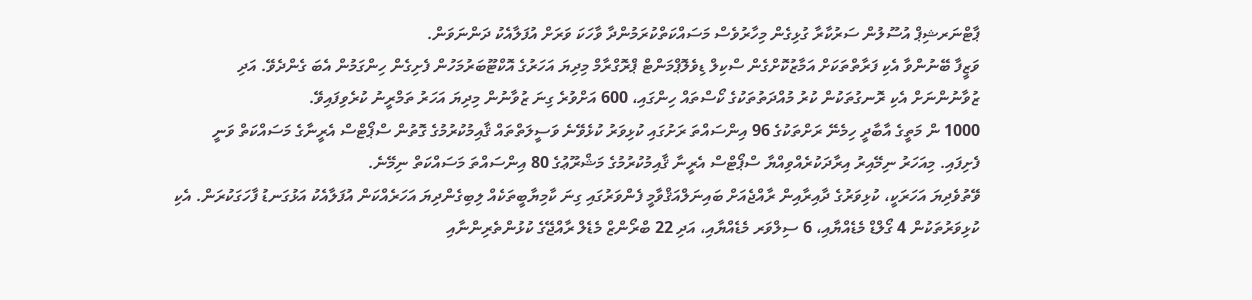ޕާޓްނަރޝިޕް އުސޫލުން ސަރުކާރާ ގުޅިގެން މިހާރުވެސް މަސައްކަތްކުރަމުންދާ ވާހަކަ ވަރަށް އުފަލާއެކު ދަންނަވަން.
ވަޒީފާ ބޭނުންވާ އެކި ފަރާތްތަކަށް އަމާޒުކޮށްގެން ސްކިލް ޑިވެލޮޕްމަންޓް ޕްރޮގްރާމް މިދިޔަ އަހަރުގެ އޮކްޓޫބަރުމަހުން ފެށިގެން ހިންގަމުން އެބަ ގެންދެވޭ. އަދި ޒުވާނުންނަށް އެކި ރޮނގުތަކުން ކުރު މުއްދަތުތަކުގެ ކޯސްތައް ހިންގައި، 600 އަށްވުރެ ގިނަ ޒުވާނުން މިދިޔަ އަހަރު ތަމްރީނު ކުރެވިފައިވޭ.
1000 ން މަތީގެ އާބާދީ ހިމެނޭ ރަށްތަކުގެ 96 އިންސައްތަ ރަށުގައި ކުޅިވަރު ކުޅެވޭނެ ވަސީލަތްތައް ޤާއިމުކުރުމުގެ ގޮތުން ސްޕޯޓްސް އެރީނާގެ މަސައްކަތް ވަނީ ފެށިފައި. މިއަހަރު ނިމޭއިރު އިރާދަކުރެއްވިއްޔާ ސްޕޯޓްސް އެރީނާ ޤާއިމުކުރުމުގެ މަޝްރޫޢުގެ 80 އިންސައްތަ މަސައްކަތް ނިމޭނެ.
ވޭތުވެދިޔަ އަހަރަކީ، ކުޅިވަރުގެ ދާއިރާއިން ރާއްޖެއަށް ބައިނަލްއަޤްވާމީ ފެންވަރުގައި ގިނަ ކާމިޔާބީތަކެއް ލިބިގެންދިޔަ އަހަރެއްކަން އުފަލާއެކު އަޅުގަނޑު ފާހަގަކުރަން. އެކި ކުޅިވަރުތަކުން 4 ގޯލްޑް މެޑެއްޔާއި، 6 ސިލްވަރ މެޑެއްޔާއި، އަދި 22 ބްރޯންޒް މެޑެލް ރާއްޖޭގެ ކުޅުންތެރިންނާއި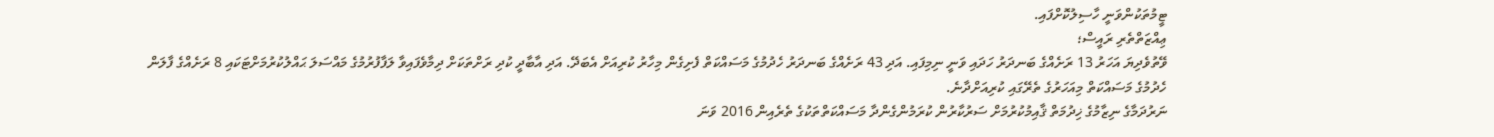ޓީމުތަކުންވަނީ ހާސިލުކޮށްފައި.
ޢިއްޒަތްތެރި ރައީސް؛
ވޭތުވެދިޔަ އަހަރު 13 ރަށެއްގެ ބަނދަރު ހަދައި ވަނީ ނިމިފައި. އަދި 43 ރަށެއްގެ ބަނދަރު ހެދުމުގެ މަސައްކަތް ފެށިގެން މިހާރު ކުރިއަށް އެބަދޭ. އަދި އާބާދީ ކުދި ރަށްތަކަށް ދިމާވެފައިވާ ލަފާފުރުމުގެ މައްސަލަ ޙައްލުކުރުމަށްޓަކައި 8 ރަށެއްގެ ފާލަން ހެދުމުގެ މަސައްކަތް މިއަހަރުގެ ތެރޭގައި ކުރިއަށްދާނެ.
ނަރުދަމާގެ ނިޒާމުގެ ޚިދުމަތް ޤާއިމުކުރުމަށް ސަރުކާރުން ކުރަމުންގެންދާ މަސައްކަތްތަކުގެ ތެރެއިން 2016 ވަނަ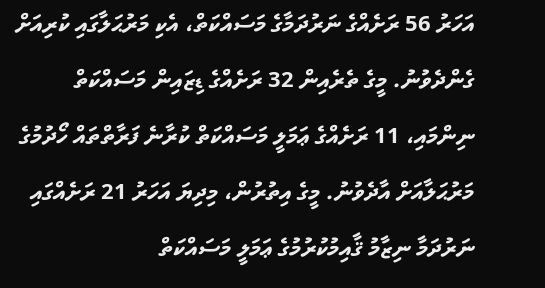އަހަރު 56 ރަށެއްގެ ނަރުދަމާގެ މަސައްކަތް، އެކި މަރުޙަލާގައި ކުރިއަށް ގެންދެވުނު. މީގެ ތެރެއިން 32 ރަށެއްގެ ޑިޒައިން މަސައްކަތް ނިންމައި، 11 ރަށެއްގެ ޢަމަލީ މަސައްކަތް ކުރާނެ ފަރާތްތައް ހޯދުމުގެ މަރުޙަލާއަށް އާދެވުނު. މީގެ އިތުރުން، މިދިޔަ އަހަރު 21 ރަށެއްގައި ނަރުދަމާ ނިޒާމު ޤާއިމުކުރުމުގެ ޢަމަލީ މަސައްކަތް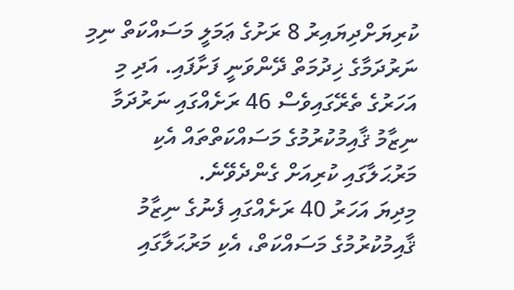ކުރިޔަށްދިޔައިރު 8 ރަށުގެ ޢަމަލީ މަސައްކަތް ނިމި ނަރުދަމާގެ ޚިދުމަތް ދޭންވަނީ ފަށާފައި. އަދި މި އަހަރުގެ ތެރޭގައިވެސް 46 ރަށެއްގައި ނަރުދަމާ ނިޒާމު ޤާއިމުކުރުމުގެ މަސައްކަތްތައް އެކި މަރުޙަލާގައި ކުރިއަށް ގެންދެވޭނެ.
މިދިޔަ އަހަރު 40 ރަށެއްގައި ފެނުގެ ނިޒާމު ޤާއިމުކުރުމުގެ މަސައްކަތް، އެކި މަރުޙަލާގައި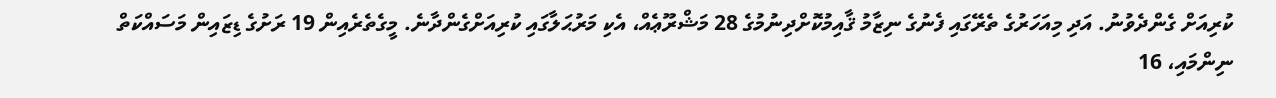ކުރިއަށް ގެންދެވުނު. އަދި މިއަހަރުގެ ތެރޭގައި ފެނުގެ ނިޒާމު ޤާއިމުކޮށްދިނުމުގެ 28 މަޝްރޫޢެއް، އެކި މަރުޙަލާގައި ކުރިއަށްގެންދާނެ. މީގެތެރެއިން 19 ރަށުގެ ޑިޒައިން މަސައްކަތް ނިންމައި، 16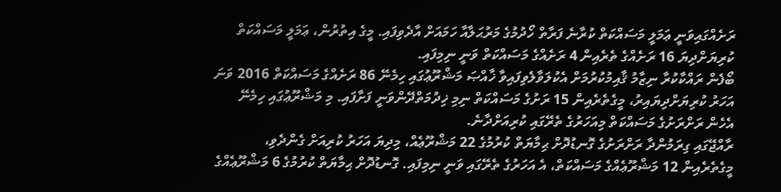ރަށެއްގައިވަނީ ޢަމަލީ މަސައްކަތް ކުރާނެ ފަރާތް ހޯދުމުގެ މަރުޙަލާއާ ހަމައަށް އާދެވިފައި. މީގެ އިތުރުން، ޢަމަލީ މަސައްކަތް ކުރިޔަށްދިޔަ 16 ރަށެއްގެ ތެރެއިން 4 ރަށެއްގެ މަސައްކަތް ވަނީ ނިމިފައި.
ބޯފެން ރައްކާކުރާ ނިޒާމު ޤާއިމުކުރުމަށް އެކުލަވާލެވިފައިވާ ޚާއްޞަ މަޝްރޫޢުގައި ހިމެނޭ 86 ރަށެއްގެ މަސައްކަތް 2016 ވަނަ އަހަރު ކުރިޔަށްދިޔައިރު، މީގެތެރެއިން 15 ރަށުގެ މަސައްކަތް ނިމި ޚިދުމަތްދޭންވަނީ ފަށާފައި. މި މަޝްރޫޢުގައި ހިމެނޭ އެހެން ރަށްރަށުގެ މަސައްކަތް މިއަހަރުގެ ތެރޭގައި ކުރިއަށްދާނެ.
ރާއްޖޭގައި ގިރަމުންދާ ރަށްރަށުގެ ގޮނޑުދޮށް ޙިމާޔަތް ކުރުމުގެ 22 މަޝްރޫޢެއް، މިދިޔަ އަހަރު ކުރިއަށް ގެންދެވި، މީގެތެރެއިން 12 މަޝްރޫޢެއްގެ މަސައްކަތް، އެ އަހަރުގެ ތެރޭގައި ވަނީ ނިމިފައި. ގޮނޑުދޮށް ޙިމާޔަތް ކުރުމުގެ 6 މަޝްރޫޢެއްގެ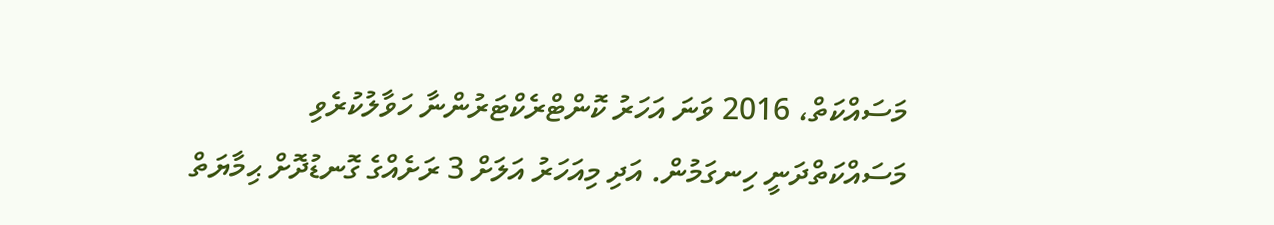މަސައްކަތް، 2016 ވަނަ އަހަރު ކޮންޓްރެކްޓަރުންނާ ހަވާލުކުރެވި މަސައްކަތްދަނީ ހިނގަމުން. އަދި މިއަހަރު އަލަށް 3 ރަށެއްގެ ގޮނޑުދޮށް ޙިމާޔަތް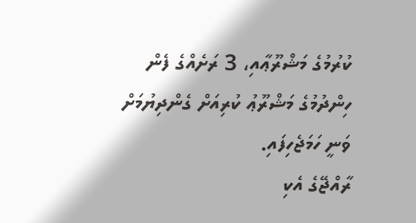ކުރުމުގެ މަޝްރޫޢާއި، 3 ރަށެއްގެ ފެން ހިންދުމުގެ މަޝްރޫޢު ކުރިއަށް ގެންދިޔުމަށް ވަނީ ހަމަޖެހިފައި.
ރާއްޖޭގެ އެކި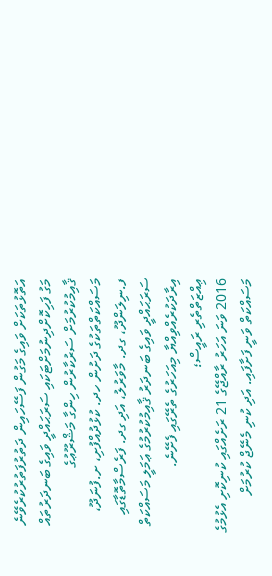އަތޮޅުތަކަށް ވައިގެ މަގުން ފަސޭހައިން ދަތުރުފަތުރުކުރެވޭނެ މަގު ފަހިކޮށްދިނުމަށްޓަކައި ސަރަޙައްދީ ވައިގެ ބަނދަރުތައް ޤާއިމުކުރުމަށް ސަރުކާރުން ހިންގާ މަޝްރޫޢުގެ މަސައްކަތްތަކުގެ ދަށުން ހދ. ކުޅުދުއްފުށި، ށ.ފުނަދޫ، ފ.ނިލަންދޫ، ގދ. މާވަރުލު، އަދި ގދ. ފަރެސްމާތޮޑާގައި ސަރަޙައްދީ ވައިގެ ބަނދަރު ޤާއިމުކުރުމުގެ ޢަމަލީ މަސައްކަތް އިރާދަކުރެއްވިއްޔާ މިއަހަރުގެ ތެރޭގައި ފެށޭނެ.
ޢިއްޒަތްތެރި ރައީސް؛
2016 ވަނަ އަހަރު ރާއްޖޭގެ 21 ރަށެއްގައި ކުނިކޮށި އެޅުމުގެ މަސައްކަތް ވަނީ ފަށާފައި. އަދި ކުނި މެނޭޖް ކުރުމަށް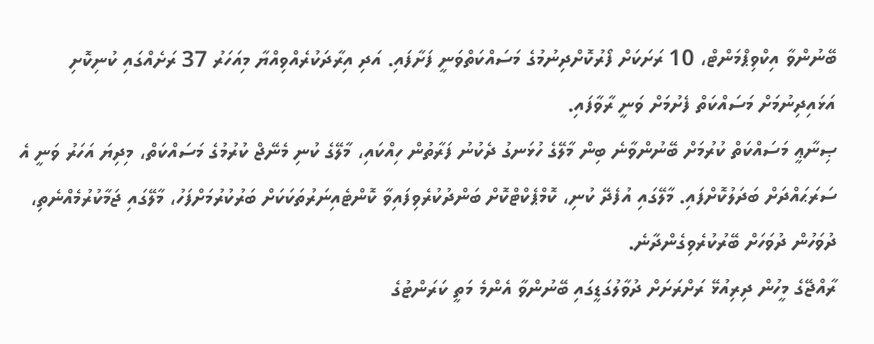ބޭނުންވާ އިކްވިޕްމަންޓް، 10 ރަށަކަށް ފޯރުކޮށްދިނުމުގެ މަސައްކަތްވަނީ ފަށާފައި. އަދި އިރާދަކުރެއްވިއްޔާ މިއަހަރު 37 ރަށެއްގައި ކުނިކޮށި އަޅައިދިނުމަށް މަސައްކަތް ފެށުމަށް ވަނީ ރާވާފައި.
ޞިނާޢީ މަސައްކަތް ކުރުމަށް ބޭނުންވާނެ ބިން މާލޭގެ ހުޅަނގު ދެކުނު ފަރާތުން ހިއްކައި، މާލޭގެ ކުނި މެނޭޖް ކުރުމުގެ މަސައްކަތް، މިދިޔަ އަހަރު ވަނީ އެ ސަރަޙައްދަށް ބަދަލުކޮށްފައި. މާލޭގައި އުފެދޭ ކުނި، ކޮމްޕެކްޓްކޮށް ބަންދުކުރެވިފައިވާ ކޮންޓެއިނަރުތަކަކަށް ބަރުކުރުމަށްފަހު، މާލޭގައި ޖަމާކުރުމެއްނެތި، ދުވަހުން ދުވަހަށް ބޭރުކުރެވިގެންދާނެ.
ރާއްޖޭގެ މީހުން ދިރިއުޅޭ ރަށްރަށަށް ދުވާލުގަޑީގައި ބޭނުންވާ އެންމެ މަތީ ކަރަންޓުގެ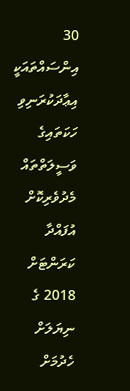30 އިންސައްތައަކީ އިޢާދަކުރަނިވި ހަކަތައިގެ ވަސީލަތްތައް މެދުވެރިކޮށް އުފައްދާ ކަރަންޓަށް 2018 ގެ ނިޔަލަށް ހެދުމަށް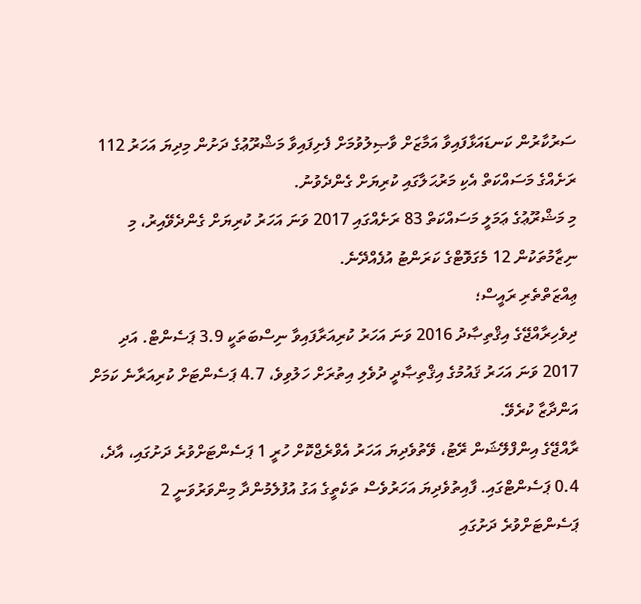ސަރުކާރުން ކަނޑައަޅާފައިވާ އަމާޒަށް ވާޞިލުވުމަށް ފެށިފައިވާ މަޝްރޫޢުގެ ދަށުން މިދިޔަ އަހަރު 112 ރަށެއްގެ މަސައްކަތް އެކި މަރުޙަލާގައި ކުރިޔަށް ގެންދެވުނު.
މި މަޝްރޫޢުގެ ޢަމަލީ މަސައްކަތް 83 ރަށެއްގައި 2017 ވަނަ އަހަރު ކުރިޔަށް ގެންދެވޭއިރު، މި ނިޒާމުތަކުން 12 މެގަވޮޓްގެ ކަރަންޓު އުފެއްދޭނެ.
ޢިއްޒަތްތެރި ރައީސް؛
ދިވެހިރާއްޖޭގެ އިޤްތިޞާދު 2016 ވަނަ އަހަރު ކުރިއަރާފައިވާ ނިސްބަތަކީ 3.9 ޕަސެންޓް. އަދި 2017 ވަނަ އަހަރު ޤައުމުގެ އިޤްތިޞާދީ ދުވެލި އިތުރަށް ހަލުވިވެ، 4.7 ޕަސެންޓަށް ކުރިއަރާނެ ކަމަށް އަންދާޒާ ކުރެވޭ.
ރާއްޖޭގެ އިންފްލޭޝަން ރޭޓު، ވޭތުވެދިޔަ އަހަރު އެވްރެޖްކޮށް ހުރީ 1 ޕަސެންޓަށްވުރެ ދަށުގައި، އާދެ، 0.4 ޕަސެންޓްގައި. ފާއިތުވެދިޔަ އަހަރުވެސް ތަކެތީގެ އަގު އުފުލެމުންދާ މިންވަރުވަނީ 2 ޕަސެންޓަށްވުރެ ދަށުގައި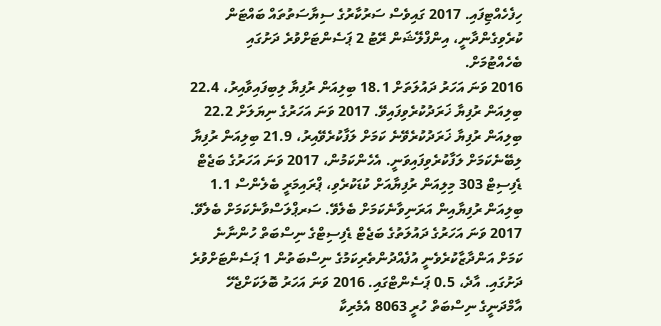ހިފެހެއްޓިފައި. 2017 ގައިވެސް ސަރުކާރުގެ ސިޔާސަތުތައް ބައްޓަން ކުރެވިގެންދާނީ، އިންފްލޭޝަން ރޭޓު 2 ޕަސެންޓަށްވުރެ ދަށުގައި ބެހެއްޓުމަށް.
2016 ވަނަ އަހަރު ދައުލަތަށް 18.1 ބިލިއަން ރުފިޔާ ލިބިފައިވާއިރު، 22.4 ބިލިއަން ރުފިޔާ ޚަރަދުކުރެވިފައިވޭ. 2017 ވަނަ އަހަރުގެ ނިޔަލަށް 22.2 ބިލިއަން ރުފިޔާ ޚަރަދުކުރެވޭނެ ކަމަށް ލަފާކުރެވޭއިރު، 21.9 ބިލިއަން ރުފިޔާ ލިބޭނެކަމަށް ލަފާކުރެވިފައިވަނީ. އެހެންކަމުން، 2017 ވަނަ އަހަރުގެ ބަޖެޓް ޑެފިސިޓް 303 މިލިއަން ރުފިޔާއަށް ކުޑަކުރެވި، ޕްރައިމަރީ ބެލެންސް 1.1 ބިލިއަން ރުފިޔާއިން އަރަނިވާނެކަމަށް ބެލެވޭ. ސަރޕްލަސްވާނެކަމަށް ބެލެވޭ. 2017 ވަނަ އަހަރުގެ ދައުލަތުގެ ބަޖެޓް ޑެފިސިޓްގެ ނިސްބަތް ހުންނާނެ ކަމަށް އަންދާޒާކުރެވެނީ އުފެއްދުންތެރިކަމުގެ ނިސްބަތުން 1 ޕަސެންޓަށްވުރެ ދަށުގައި. އާދެ، 0.5 ޕަސެންޓްގައި. 2016 ވަނަ އަހަރު ބޮލަކަށްޖެހޭ އާމްދަނީގެ ނިސްބަތް ހުރީ 8063 އެމެރިކާ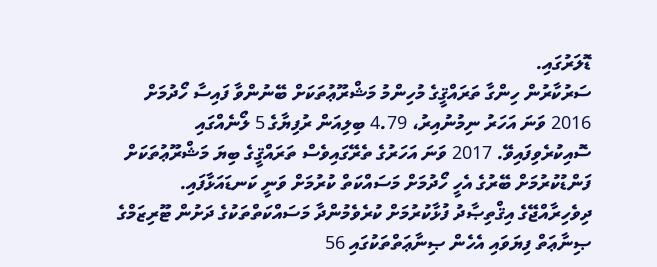ޑޮލަރުގައި.
ސަރުކާރުން ހިންގާ ތަރައްޤީގެ މުހިންމު މަޝްރޫޢުތަކަށް ބޭނުންވާ ފައިސާ ހޯދުމަށް 2016 ވަނަ އަހަރު ނިމުނުއިރު، 4.79 ބިލިއަން ރުފިޔާގެ 5 ލޯނެއްގައި ސޮއިކުރެވިފައިވޭ. 2017 ވަނަ އަހަރުގެ ތެރޭގައިވެސް ތަރައްޤީގެ ބިޔަ މަޝްރޫޢުތަކަށް ފަންޑުކުރުމަށް ބޭރުގެ އެހީ ހޯދުމަށް މަސައްކަތް ކުރުމަށް ވަނީ ކަނޑައަޅާފައި.
ދިވެހިރާއްޖޭގެ އިޤްތިޞާދު ފުޅާކުރުމަށް ކުރެވެމުންދާ މަސައްކަތްތަކުގެ ދަށުން ޓޫރިޒަމްގެ ޞިނާޢަތް ފިޔަވައި އެހެން ޞިނާޢަތްތަކުގައި 56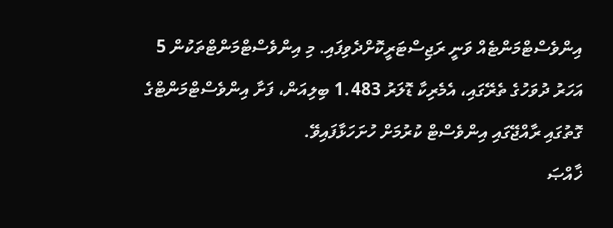އިންވެސްޓްމަންޓެއް ވަނީ ރަޖިސްޓަރީކޮށްދެވިފައި. މި އިންވެސްޓްމަންޓްތަކުން 5 އަހަރު ދުވަހުގެ ތެރޭގައި، އެމެރިކާ ޑޮލަރު 1.483 ބިލިއަން، ފަށާ އިންވެސްޓްމަންޓްގެ ގޮތުގައި ރާއްޖޭގައި އިންވެސްޓް ކުރުމަށް ހުށަހަޅާފައިވޭ.
ޚާއްޞަ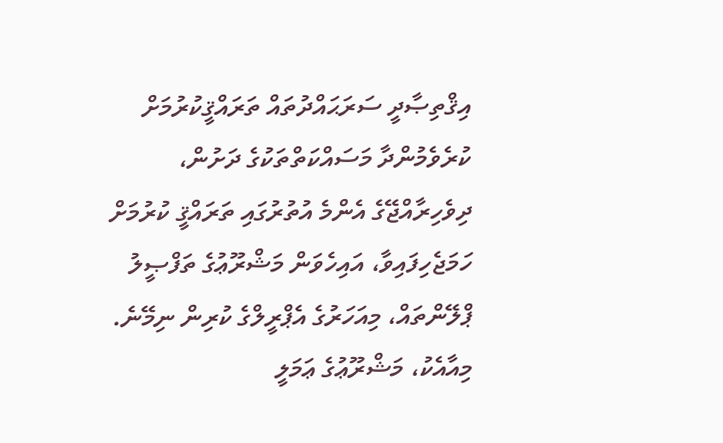އިޤްތިޞާދީ ސަރަޙައްދުތައް ތަރައްޤީކުރުމަށް ކުރެވެމުންދާ މަސައްކަތްތަކުގެ ދަށުން، ދިވެހިރާއްޖޭގެ އެންމެ އުތުރުގައި ތަރައްޤީ ކުރުމަށް ހަމަޖެހިފައިވާ، އައިހެވަން މަޝްރޫޢުގެ ތަފްޞީލު ޕްލޭންތައް، މިއަހަރުގެ އެޕްރީލްގެ ކުރިން ނިމޭނެ. މިއާއެކު، މަޝްރޫޢުގެ ޢަމަލީ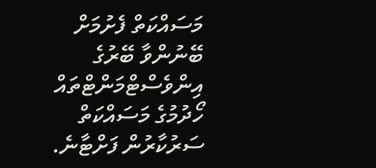މަސައްކަތް ފެށުމަށް ބޭނުންވާ ބޭރުގެ އިންވެސްޓްމަންޓްތައް ހޯދުމުގެ މަސައްކަތް ސަރުކާރުން ފަށްޓާނެ.